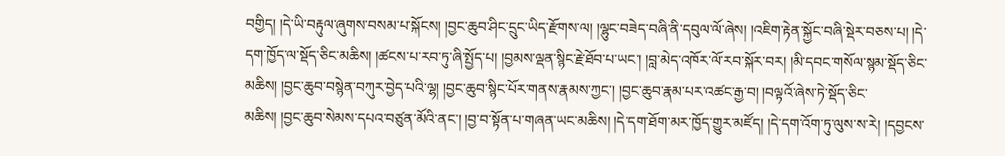བགྱིད། །དེ་ཡི་བརྟུལ་ཞུགས་བསམ་པ་སྐོངས། །བྱང་ཆུབ་ཤིང་དྲུང་ཡིད་རྫོགས་ལ། །ལྷུང་བཟེད་བཞི་ནི་དབུལ་ལོ་ཞེས། །འཇིག་རྟེན་སྐྱོང་བཞི་སྡེར་བཅས་པ། །དེ་དག་ཁྱོད་ལ་སྡོད་ཅིང་མཆིས། །ཚངས་པ་རབ་ཏུ་ཞི་སྤྱོད་པ། །བྱམས་ལྡན་སྙིང་རྗེ་ཐོབ་པ་ཡང་། །བླ་མེད་འཁོར་ལོ་རབ་སྐོར་བར། །མི་དབང་གསོལ་སྙམ་སྡོད་ཅིང་མཆིས། །བྱང་ཆུབ་བསྙེན་བཀུར་བྱེད་པའི་ལྷ། །བྱང་ཆུབ་སྙིང་པོར་གནས་རྣམས་ཀྱང་། །བྱང་ཆུབ་རྣམ་པར་འཚང་རྒྱ་བ། །བལྟའོ་ཞེས་ཏེ་སྡོད་ཅིང་མཆིས། །བྱང་ཆུབ་སེམས་དཔའ་བཙུན་མོའི་ནང་། །བྱ་བ་སྟོན་པ་གཞན་ཡང་མཆིས། །དེ་དག་ཐོག་མར་ཁྱོད་གྱུར་མཛོད། །དེ་དག་འོག་ཏུ་ལུས་ས་རེ། །དབྱངས་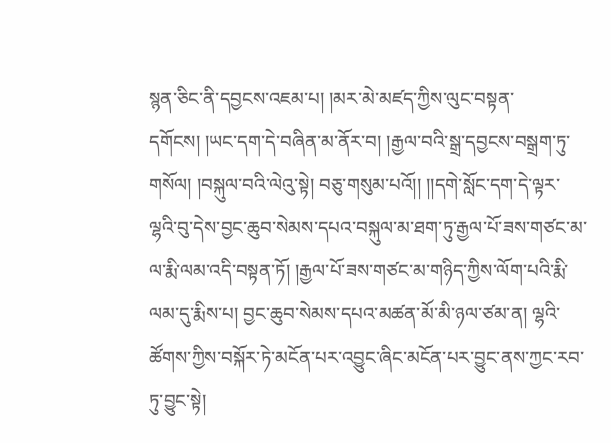སྙན་ཅིང་ནི་དབྱངས་འཇམ་པ། །མར་མེ་མཛད་ཀྱིས་ལུང་བསྟན་དགོངས། །ཡང་དག་དེ་བཞིན་མ་ནོར་བ། །རྒྱལ་བའི་སྒྲ་དབྱངས་བསྒྲག་ཏུ་གསོལ། །བསྐུལ་བའི་ལེའུ་སྟེ། བཅུ་གསུམ་པའོ།། །།དགེ་སློང་དག་དེ་ལྟར་ལྷའི་བུ་དེས་བྱང་ཆུབ་སེམས་དཔའ་བསྐུལ་མ་ཐག་ཏུ་རྒྱལ་པོ་ཟས་གཙང་མ་ལ་རྨི་ལམ་འདི་བསྟན་ཏོ། །རྒྱལ་པོ་ཟས་གཙང་མ་གཉིད་ཀྱིས་ལོག་པའི་རྨི་ལམ་དུ་རྨིས་པ། བྱང་ཆུབ་སེམས་དཔའ་མཚན་མོ་མི་ཉལ་ཙམ་ན། ལྷའི་ཚོགས་ཀྱིས་བསྐོར་ཏེ་མངོན་པར་འབྱུང་ཞིང་མངོན་པར་བྱུང་ནས་ཀྱང་རབ་ཏུ་བྱུང་སྟེ།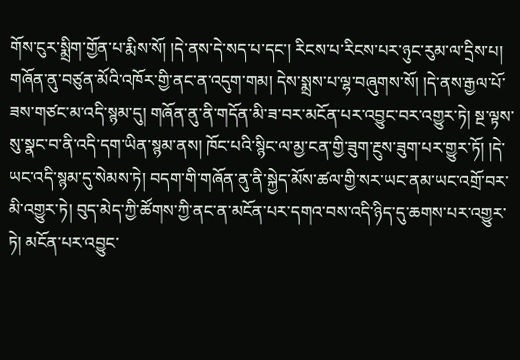གོས་ངུར་སྨྲིག་གྱོན་པ་རྨིས་སོ། །དེ་ནས་དེ་སད་པ་དང་། རིངས་པ་རིངས་པར་ཉུང་རུམ་ལ་དྲིས་པ། གཞོན་ནུ་བཙུན་མོའི་འཁོར་གྱི་ནང་ན་འདུག་གམ། དེས་སྨྲས་པ་ལྷ་བཞུགས་སོ། །དེ་ནས་རྒྱལ་པོ་ཟས་གཙང་མ་འདི་སྙམ་དུ། གཞོན་ནུ་ནི་གདོན་མི་ཟ་བར་མངོན་པར་འབྱུང་བར་འགྱུར་ཏེ། སྔ་ལྟས་སུ་སྣང་བ་ནི་འདི་དག་ཡིན་སྙམ་ནས། ཁོང་པའི་སྙིང་ལ་མྱ་ངན་གྱི་ཟུག་རྔུས་ཟུག་པར་གྱུར་ཏོ། །དེ་ཡང་འདི་སྙམ་དུ་སེམས་ཏེ། བདག་གི་གཞོན་ནུ་ནི་སྐྱེད་མོས་ཚལ་གྱི་སར་ཡང་ནམ་ཡང་འགྲོ་བར་མི་འགྱུར་ཏེ། བུད་མེད་ཀྱི་ཚོགས་ཀྱི་ནང་ན་མངོན་པར་དགའ་བས་འདི་ཉིད་དུ་ཆགས་པར་འགྱུར་ཏེ། མངོན་པར་འབྱུང་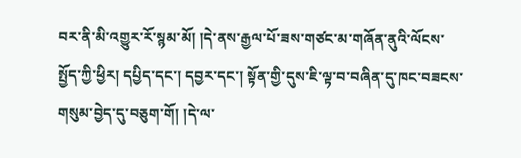བར་ནི་མི་འགྱུར་རོ་སྙམ་མོ། །དེ་ནས་རྒྱལ་པོ་ཟས་གཙང་མ་གཞོན་ནུའི་ལོངས་སྤྱོད་ཀྱི་ཕྱིར། དཔྱིད་དང་། དབྱར་དང་། སྟོན་གྱི་དུས་ཇི་ལྟ་བ་བཞིན་དུ་ཁང་བཟངས་གསུམ་བྱེད་དུ་བཅུག་གོ། །དེ་ལ་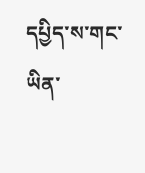དཔྱིད་ས་གང་ཡིན་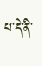པ་དེ་ནི་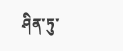ཤིན་ཏུ་